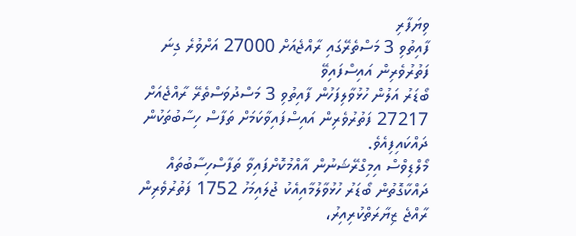ވިޔަފާރި
ފާއިތުވި 3 މަސްތެރޭގައި ރާއްޖެއަށް 27000 އަށްވުރެ ގިނަ ފަތުރުވެރިން އައިސްފައިވޭ
ބޯޑަރު އަލުން ހުޅުވާލިފަހުން ފާއިތުވި 3 މަސްދުވަސްތެރޭ ރާއްޖެއަށް 27217 ފަތުރުވެރިން އައިސްފައިވާކަމަށް ތަފާސް ހިސާބުތަކުން ދައްކައިފިއެވެ.
މޯލްޑިވްސް އިމިގްރޭޝަނުން އާއްމުކޮށްފައިވާ ތަފާސްހިސާބުތައް ދައްކާގޮތުން ބޯޑަރު ހުޅުވާލުމާއިއެކު ޖުލައިމަހު 1752 ފަތުރުވެރިން ރާއްޖެ ޒިޔާރަތްކުރިއިރު،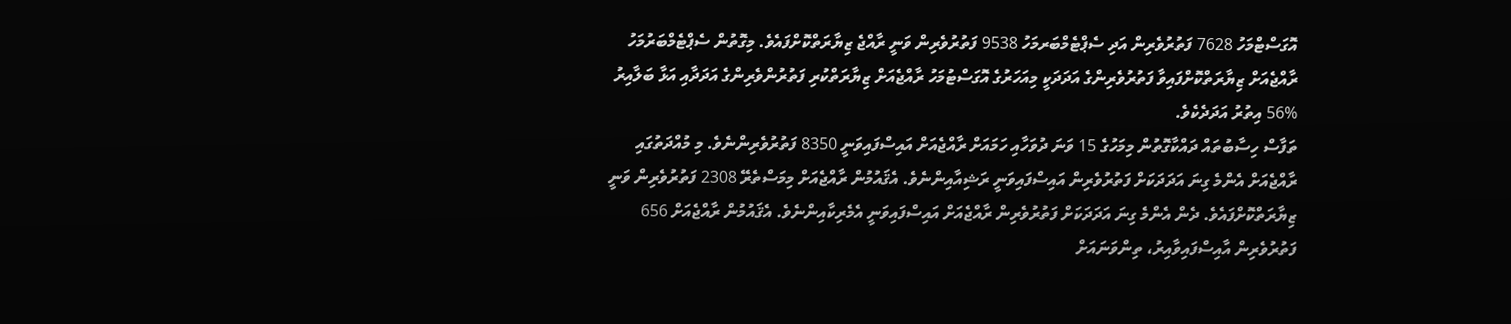އޮގަސްޓްމަހު 7628 ފަތުރުވެރިން އަދި ސެޕްޓެމްބަރމަހު 9538 ފަތުރުވެރިން ވަނީ ރާއްޖެ ޒިޔާރަތްކޮށްފައެވެ. މިގޮތުން ސެޕްޓެމްބަރުމަހު ރާއްޖެއަށް ޒިޔާރަތްކޮށްފައިވާ ފަތުރުވެރިންގެ އަދަދަކީ މިއަހަރުގެ އޮގަސްޓުމަހު ރާއްޖެއަށް ޒިޔާރަތްކުރި ފަތުރުންވެރިންގެ އަދަދާއި އަޅާ ބަލާއިރު %56 އިތުރު އަދަދެކެވެ.
ތަފާސް ހިސާބުތައް ދައްކާގޮތުން މިމަހުގެ 15 ވަނަ ދުވަހާއި ހަމައަށް ރާއްޖެއަށް އައިސްފައިވަނީ 8350 ފަތުރުވެރިންނެވެ. މި މުއްދަތުގައި ރާއްޖެއަށް އެންމެ ގިނަ އަދަދަކަށް ފަތުރުވެރިން އައިސްފައިވަނީ ރަޝިއާއިންނެވެ. އެޤައުމުން ރާއްޖެއަށް މިމަސްތެރޭ 2308 ފަތުރުވެރިން ވަނީ ޒިޔާރަތްކޮށްފައެވެ. ދެން އެންމެ ގިނަ އަދަދަކަށް ފަތުރުވެރިން ރާއްޖެއަށް އައިސްފައިވަނީ އެމެރިކާއިންނެވެ. އެޤައުމުން ރާއްޖެއަށް 656 ފަތުރުވެރިން އާއިސްފައިވާއިރު، ތިންވަނައަށް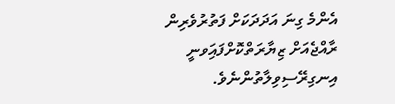އެންމެ ގިނަ އަދަދަކަށް ފަތުރުވެރިން ރާއްޖެއަށް ޒިޔާރަތްކޮށްފައިަވނީ އިނގިރޭސިވިލާތުންނެވެ.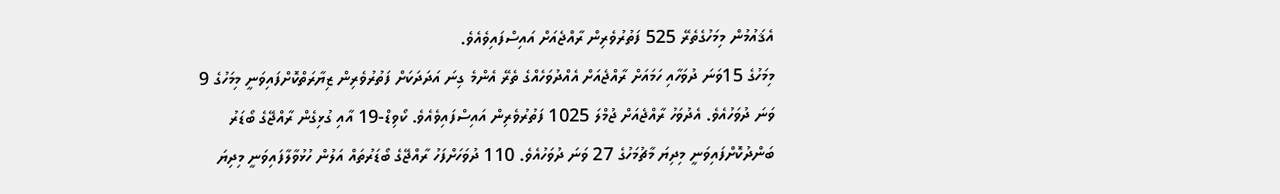އެޤައުމުން މިމަހުގެތެރޭ 525 ފަތުރުވެރިން ރާއްޖެއަށް އައިސްފައިވެއެވެ.
މިމަހުގެ 15ވަނަ ދުވަހާއި ހަމައަށް ރާއްޖެއަށް އެއްދުވަހެއްގެ ތެރޭ އެންމެ ގިނަ އަދަދަކަށް ފަތުރުވެރިން ޒިޔާރަތްކޮށްފައިވަނީ މިމަހުގެ 9 ވަނަ ދުވަހުއެވެ. އެދުވަހު ރާއްޖެއަށް ޖުމްލަ 1025 ފަތުރުވެރިން އައިސްފައިވެއެވެ. ކޯވިޑް-19 އާއި ގުޅިގެން ރާއްޖޭގެ ބޯޑަރު ބަންދުކޮށްފައިވަނީ މިދިޔަ މާޗުމަހުގެ 27 ވަނަ ދުވަހުއެވެ. 110 ދުވަހަށްފަހު ރާއްޖޭގެ ބޯޑަރުތައް އަލުން ހުޅުވާލާފައިވަނީ މިދިޔަ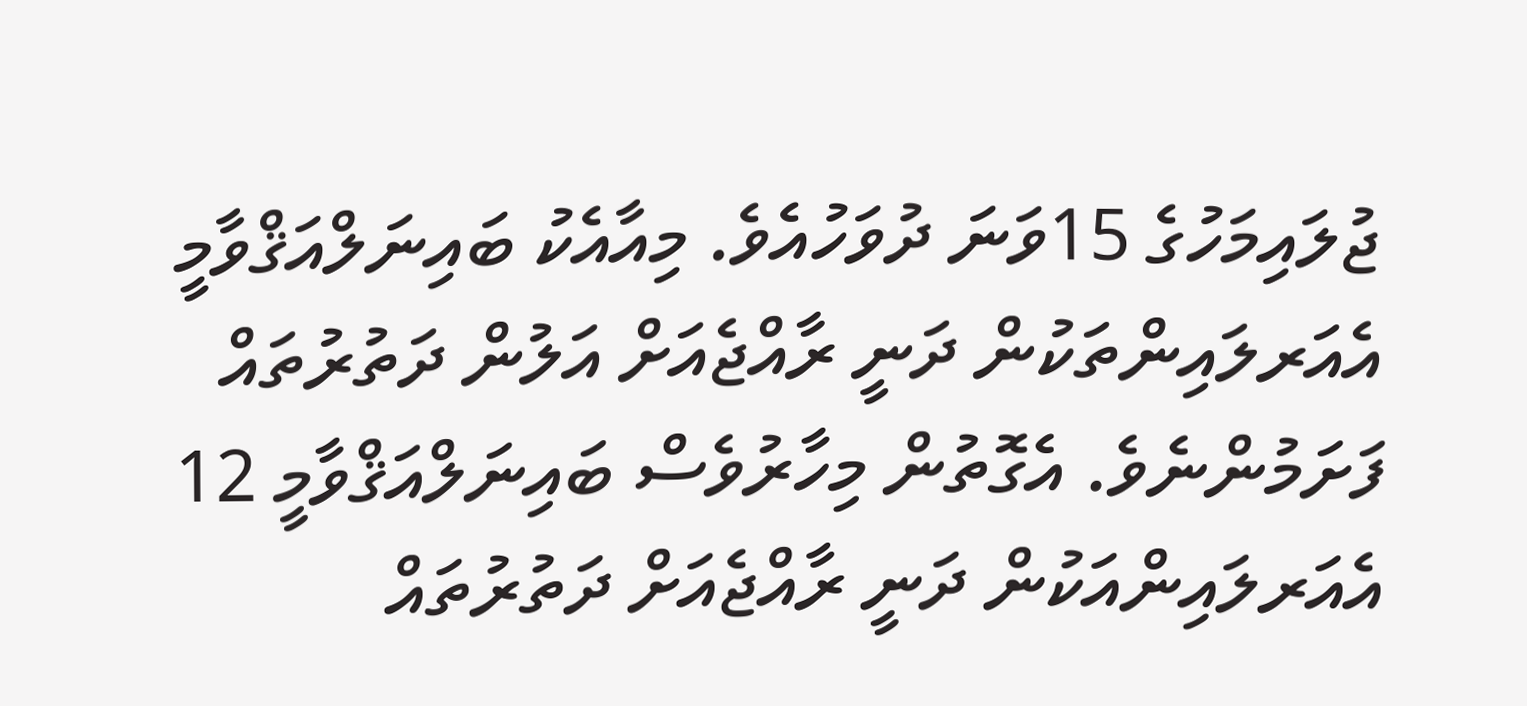ޖުލައިމަހުގެ 15ވަނަ ދުވަހުއެވެ. މިއާއެކު ބައިނަލްއަޤްވާމީ އެއަރލައިންތަކުން ދަނީ ރާއްޖެއަށް އަލުން ދަތުރުތައް ފަށަމުންނެވެ. އެގޮތުން މިހާރުވެސް ބައިނަލްއަޤްވާމީ 12 އެއަރލައިންއަކުން ދަނީ ރާއްޖެއަށް ދަތުރުތައް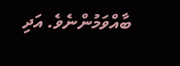ބާއްވަމުންނެވެ. އަދި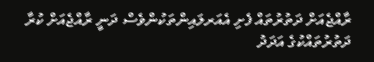ރާއްޖެއަށް ދަތުރުތައް ފެށި އެއަރލައިންތަކުންވެސް ދަނީ ރާއްޖެއަށް ކުރާ ދަތުރުތައްކުގެ އަދަދު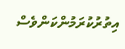އިތުރުކުރަމުންކަންވެސް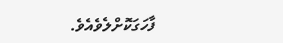ފާހަގަކޮށްލެވެއެވެ.